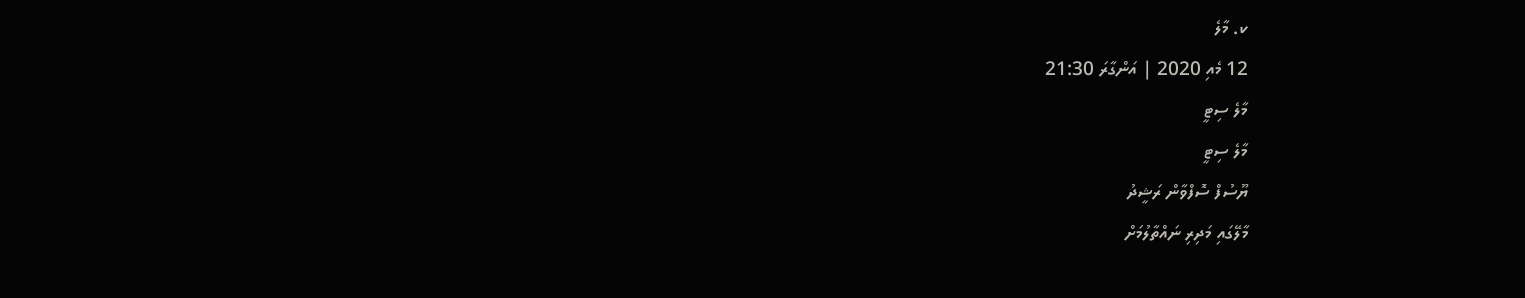ކ. މާލެ
12 މެއި 2020 | އަންގާރަ 21:30
މާލެ ސިޓީ
މާލެ ސިޓީ
ޔޫސުފް ސޮފްވާން ރަޝީދު
މާލޭގައި މަދިރި ނައްތާލުމަށް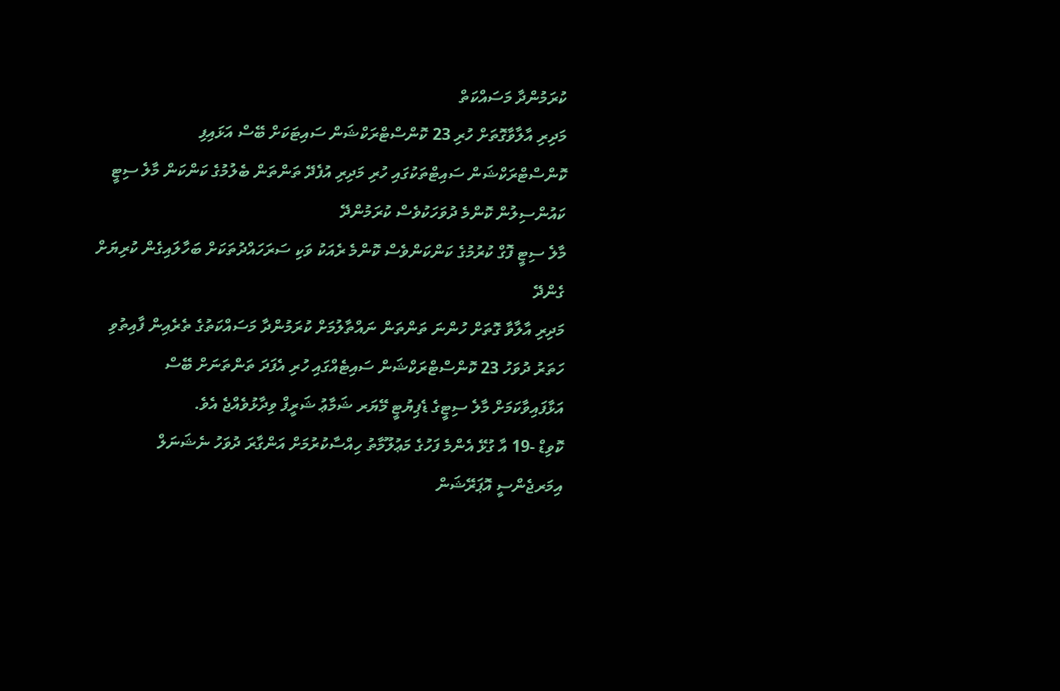ކުރަމުންދާ މަސައްކަތް
މަދިރި އާލާވާގޮތަށް ހުރި 23 ކޮންސްޓްރަކްޝަން ސައިޓަކަށް ބޭސް އަޅައިފި
ކޮންސްޓްރަކްޝަން ސައިޓްތަކުގައި ހުރި މަދިރި އުފެދޭ ތަންތަން ބެލުމުގެ ކަންކަން މާލެ ސިޓީ ކައުންސިލުން ކޮންމެ ދުވަހަކުވެސް ކުރަމުންދޭ
މާލެ ސިޓީ ފޮގް ކުރުމުގެ ކަންކަންވެސް ކޮންމެ ރެއަކު ވަކި ސަރަހައްދުތަކަށް ބަހާލައިގެން ކުރިޔަށް ގެންދޭ
މަދިރި އާލާވާ ގޮތަށް ހުންނަ ތަންތަން ނައްތާލުމަށް ކުރަމުންދާ މަސައްކަތުގެ ތެރެއިން ފާއިތުވި ހަތަރު ދުވަހު 23 ކޮންސްޓްރަކްޝަން ސައިޓެއްގައި ހުރި އެފަދަ ތަންތަނަށް ބޭސް އަޅާފައިވާކަމަށް މާލެ ސިޓީގެ ޑެޕިޔުޓީ މޭޔަރ ޝަމާޢު ޝަރީފް ވިދާޅުވެއްޖެ އެވެ.
ކޮވިޑް -19 އާ ގުޅޭ އެންމެ ފަހުގެ މަޢުލޫމާތު ހިއްސާކުރުމަށް އަންގާރަ ދުވަހު ނެޝަނަލް އިމަރޖެންސީ އޮޕަރޭޝަން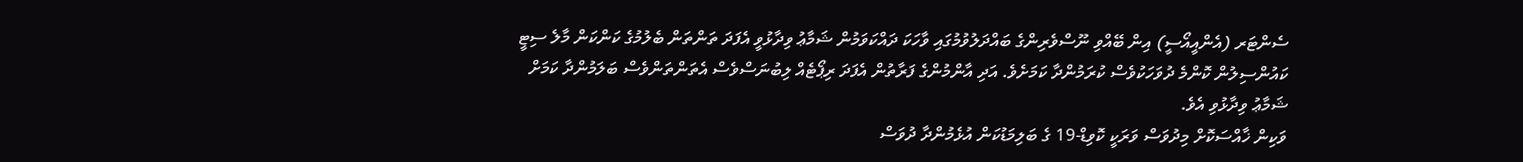ސެންޓަރ (އެންއީއޯސީ) އިން ބޭއްވި ނޫސްވެރިންގެ ބައްދަލުވުމުގައި ވާހަކަ ދައްކަވަމުން ޝަމާޢު ވިދާޅުވީ އެފަދަ ތަންތަން ބެލުމުގެ ކަންކަން މާލެ ސިޓީ ކައުންސިލުން ކޮންމެ ދުވަހަކުވެސް ކުރަމުންދާ ކަމަށެވެ. އަދި އާންމުންގެ ފަރާތުން އެފަދަ ރިޕޯޓެއް ލިބުނަސްވެސް އެތަންތަންވެސް ބަލަމުންދާ ކަމަށް ޝަމާޢު ވިދާޅުވި އެވެ.
ވަކިން ޚާއްސަކޮށް މިދުވަސް ވަރަކީ ކޮވިޑް-19 ގެ ބަލިމަޑުކަން އުޅެމުންދާ ދުވަސް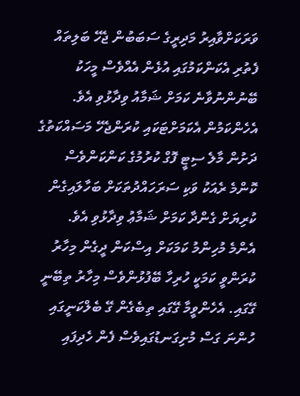ވަރަކަށްވާއިރު މަދިރީގެ ސަބަބުން ޖެހޭ ބަލިތައް ފެތުރި އެކަންކަމުގައި އުޅެން އެއްވެސް މީހަކު ބޭނުންނުވާނެ ކަމަށް ޝަމާއު ވިދާޅުވި އެވެ. އެހެންކަމުން އެކަމަށްޓަކައި ކުރަންޖެހޭ މަސައްކަތުގެ ދަށުން މާލެ ސިޓީ ފޮގް ކުރުމުގެ ކަންކަންވެސް ކޮންމެ ރެއަކު ވަކި ސަރަހައްދުތަކަށް ބަހާލައިގެން ކުރިޔަށް ގެންދާ ކަމަށް ޝަމާޢު ވިދާޅުވި އެވެ.
އެންމެ މުހިންމު ކަމަކަށް އިސްކަން ދީގެން މިހާރު ކުރަންވީ ކަމަކީ ހުރިހާ ބޭފުޅުންވެސް މިހާރު ތިބޭނީ ގޭގައި. އެހެންވީމާ ގޭގައި ތިބެގެން ގޭ ބެލްކަނީގައި ހުންނަ ގަސް މުށިގަނޑުގައިވެސް ފެން ހެދިފައި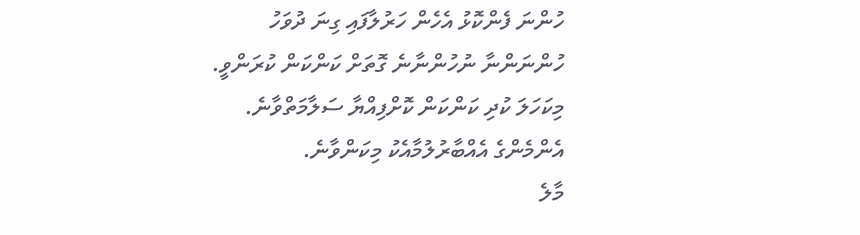ހުންނަ ފެންކޮޅު އެހެން ހަރުލާފައި ގިނަ ދުވަހު ހުންނަންނާ ނުހުންނާނެ ގޮތަށް ކަންކަން ކުރަންވީ. މިކަހަލަ ކުދި ކަންކަން ކޮށްފިއްޔާ ސަލާމަތްވާނެ. އެންމެންގެ އެއްބާރުލުމާއެކު މިކަންވާނެ.
މާލެ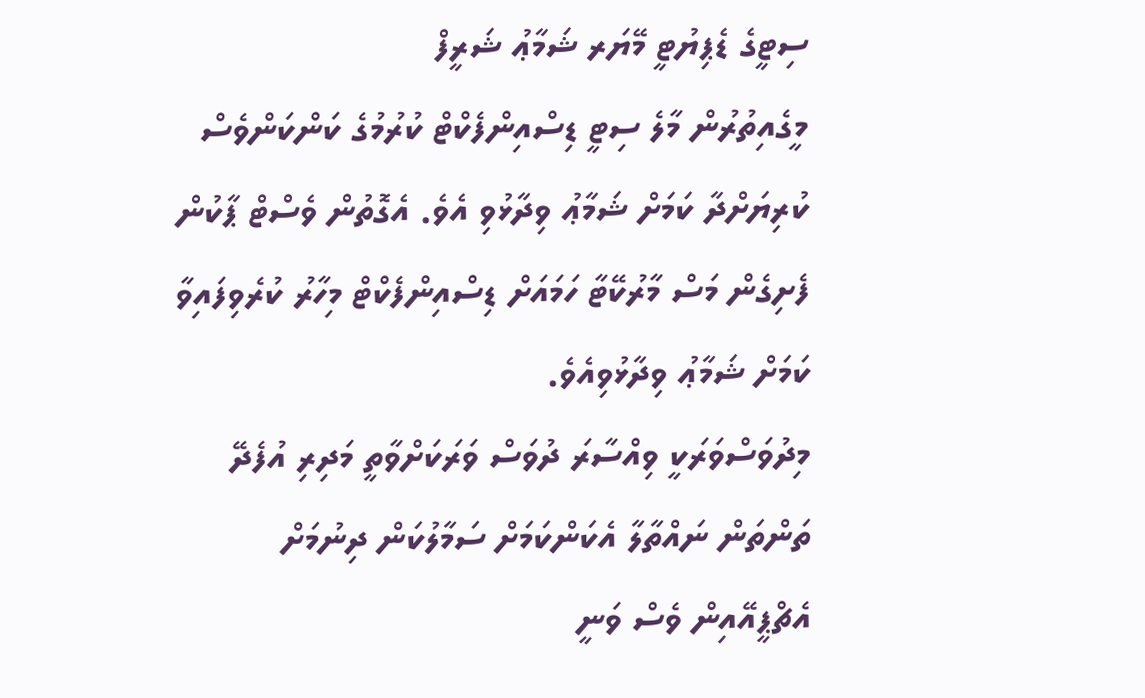ސިޓީގެ ޑެޕިޔުޓީ މޭޔަރ ޝަމާޢު ޝަރީފް
މީގެއިތުރުން މާލެ ސިޓީ ޑިސްއިންފެކްޓް ކުރުމުގެ ކަންކަންވެސް ކުރިޔަށްދާ ކަމަށް ޝަމާޢު ވިދާޅުވި އެވެ. އެގޮތުން ވެސްޓް ޕާކުން ފެށިގެން މަސް މާރުކޭޓާ ހަމައަށް ޑިސްއިންފެކްޓް މިހާރު ކުރެވިފައިވާ ކަމަށް ޝަމާޢު ވިދާޅުވިއެވެ.
މިދުވަސްވަރަކީ ވިއްސާރަ ދުވަސް ވަރަކަށްވާތީ މަދިރި އުފެދޭ ތަންތަން ނައްތާލާ އެކަންކަމަށް ސަމާލުކަން ދިނުމަށް އެޗްޕީއޭއިން ވެސް ވަނީ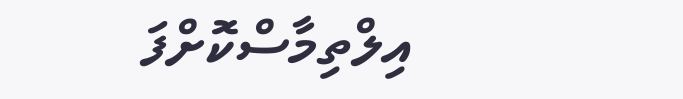އިލްތިމާސްކޮށްފަ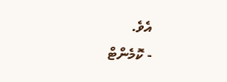އެވެ.
- ކޮމެންޓް